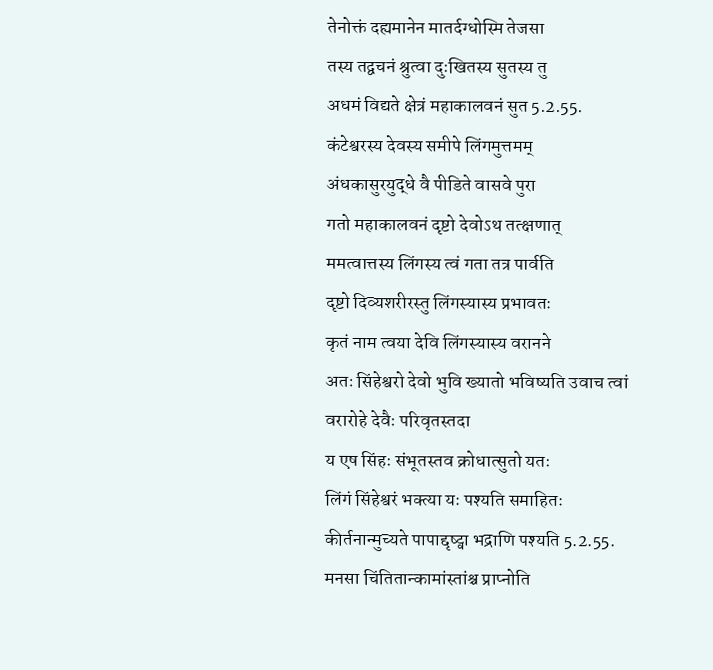तेनोक्तं दह्यमानेन मातर्दग्धोस्मि तेजसा
तस्य तद्वचनं श्रुत्वा दुःखितस्य सुतस्य तु
अधमं विद्यते क्षेत्रं महाकालवनं सुत 5.2.55.
कंटेश्वरस्य देवस्य समीपे लिंगमुत्तमम्
अंधकासुरयुद्धे वै पीडिते वासवे पुरा
गतो महाकालवनं दृष्टो देवोऽथ तत्क्षणात्
ममत्वात्तस्य लिंगस्य त्वं गता तत्र पार्वति
दृष्टो दिव्यशरीरस्तु लिंगस्यास्य प्रभावतः
कृतं नाम त्वया देवि लिंगस्यास्य वरानने
अतः सिंहेश्वरो देवो भुवि ख्यातो भविष्यति उवाच त्वां वरारोहे देवैः परिवृतस्तदा
य एष सिंहः संभूतस्तव क्रोधात्सुतो यतः
लिंगं सिंहेश्वरं भक्त्या यः पश्यति समाहितः
कीर्तनान्मुच्यते पापाद्दृष्ट्वा भद्राणि पश्यति 5.2.55.
मनसा चिंतितान्कामांस्तांश्च प्राप्नोति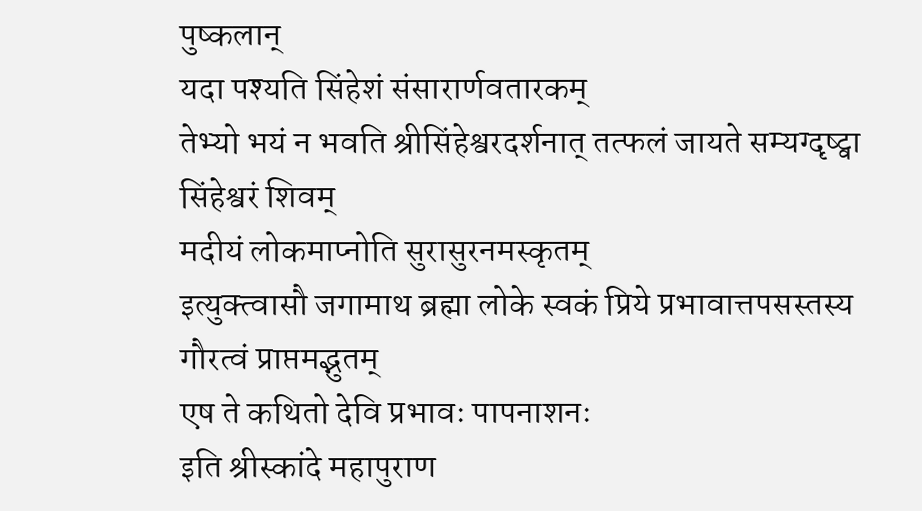पुष्कलान्
यदा पश्यति सिंहेशं संसारार्णवतारकम्
तेभ्यो भयं न भवति श्रीसिंहेश्वरदर्शनात् तत्फलं जायते सम्यग्दृष्ट्वा सिंहेश्वरं शिवम्
मदीयं लोकमाप्नोति सुरासुरनमस्कृतम्
इत्युक्त्वासौ जगामाथ ब्रह्मा लोके स्वकं प्रिये प्रभावात्तपसस्तस्य गौरत्वं प्राप्तमद्भुतम्
एष ते कथितो देवि प्रभावः पापनाशनः
इति श्रीस्कांदे महापुराण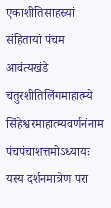एकाशीतिसाहस्र्यां संहितायां पंचम आवंत्यखंडे चतुरशीतिलिंगमाहात्म्ये सिंहेश्वरमाहात्म्यवर्णनंनाम पंचपंचाशत्तमोऽध्यायः
यस्य दर्शनमात्रेण परा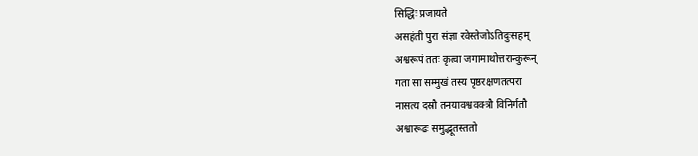सिद्धिः प्रजायते
असहंती पुरा संज्ञा रवेस्तेजोऽतिदुःसहम्
अश्वरूपं ततः कृत्वा जगामाथोत्तरान्कुरून्
गता सा सम्मुखं तस्य पृष्ठरक्षणतत्परा
नासत्य दस्रौ तनयावश्ववक्त्रौ विनिर्गतौ
अश्वारूढः समुद्भूतस्ततो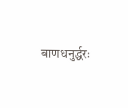बाणधनुर्द्धरः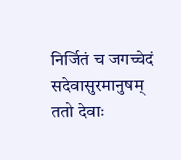निर्जितं च जगच्चेदं सदेवासुरमानुषम्
ततो देवाः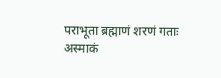पराभूता ब्रह्माणं शरणं गताः
अस्माकं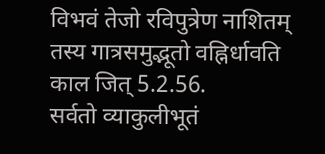विभवं तेजो रविपुत्रेण नाशितम्
तस्य गात्रसमुद्भूतो वह्निर्धावति काल जित् 5.2.56.
सर्वतो व्याकुलीभूतं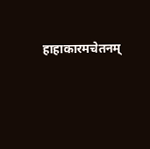हाहाकारमचेतनम्